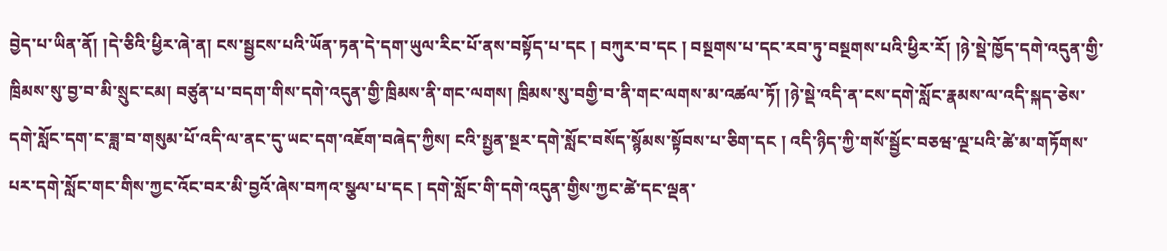བྱེད་པ་ཡིན་ནོ། །དེ་ཅིའི་ཕྱིར་ཞེ་ན། ངས་སྦྱངས་པའི་ཡོན་ཏན་དེ་དག་ཡུལ་རིང་པོ་ནས་བསྟོད་པ་དང ། བཀུར་བ་དང ། བསྔགས་པ་དང་རབ་ཏུ་བསྔགས་པའི་ཕྱིར་རོ། །ཉེ་སྡེ་ཁྱོད་དགེ་འདུན་གྱི་ཁྲིམས་སུ་བྱ་བ་མི་སྲུང་ངམ། བཙུན་པ་བདག་གིས་དགེ་འདུན་གྱི་ཁྲིམས་ནི་གང་ལགས། ཁྲིམས་སུ་བགྱི་བ་ནི་གང་ལགས་མ་འཚལ་ཏོ། །ཉེ་སྡེ་འདི་ན་ངས་དགེ་སློང་རྣམས་ལ་འདི་སྐད་ཅེས་དགེ་སློང་དག་ང་ཟླ་བ་གསུམ་པོ་འདི་ལ་ནང་དུ་ཡང་དག་འཇོག་བཞེད་ཀྱིས། ངའི་སྤྱན་སྔར་དགེ་སློང་བསོད་སྙོམས་སྟོབས་པ་ཅིག་དང ། འདི་ཉིད་ཀྱི་གསོ་སྦྱོང་བཅཝ་ལྔ་པའི་ཚེ་མ་གཏོགས་པར་དགེ་སློང་གང་གིས་ཀྱང་འོང་བར་མི་བྱའོ་ཞེས་བཀའ་སྩལ་པ་དང ། དགེ་སློང་གི་དགེ་འདུན་གྱིས་ཀྱང་ཚེ་དང་ལྡན་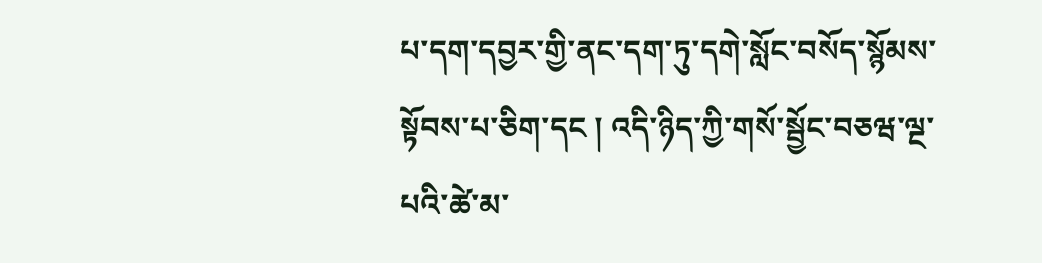པ་དག་དབྱར་གྱི་ནང་དག་ཏུ་དགེ་སློང་བསོད་སྙོམས་སྟོབས་པ་ཅིག་དང ། འདི་ཉིད་ཀྱི་གསོ་སྦྱོང་བཅཝ་ལྔ་པའི་ཚེ་མ་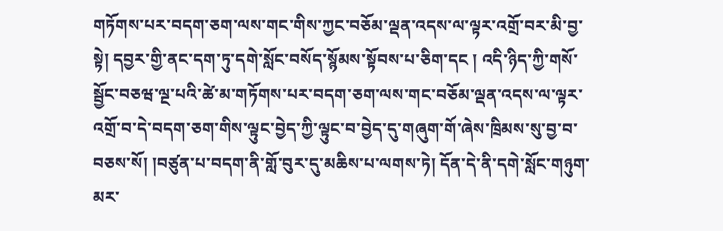གཏོགས་པར་བདག་ཅག་ལས་གང་གིས་ཀྱང་བཅོམ་ལྡན་འདས་ལ་ལྟར་འགྲོ་བར་མི་བྱ་སྟེ། དབྱར་གྱི་ནང་དག་ཏུ་དགེ་སློང་བསོད་སྙོམས་སྟོབས་པ་ཅིག་དང ། འདི་ཉིད་ཀྱི་གསོ་སྦྱོང་བཅཝ་ལྔ་པའི་ཚེ་མ་གཏོགས་པར་བདག་ཅག་ལས་གང་བཅོམ་ལྡན་འདས་ལ་ལྟར་འགྲོ་བ་དེ་བདག་ཅག་གིས་ལྟུང་བྱེད་ཀྱི་ལྟུང་བ་བྱེད་དུ་གཞུག་གོ་ཞེས་ཁྲིམས་སུ་བྱ་བ་བཅས་སོ། །བཙུན་པ་བདག་ནི་གློ་བུར་དུ་མཆིས་པ་ལགས་ཏེ། དོན་དེ་ནི་དགེ་སློང་གཉུག་མར་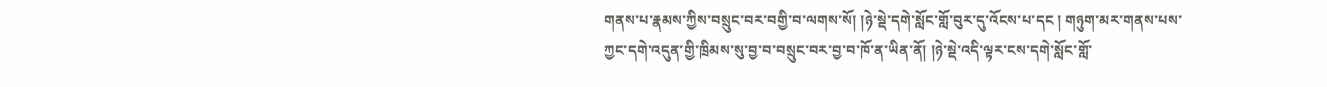གནས་པ་རྣམས་ཀྱིས་བསྲུང་བར་བགྱི་བ་ལགས་སོ། །ཉེ་སྡེ་དགེ་སློང་གློ་བུར་དུ་འོངས་པ་དང ། གཉུག་མར་གནས་པས་ཀྱང་དགེ་འདུན་གྱི་ཁྲིམས་སུ་བྱ་བ་བསྲུང་བར་བྱ་བ་ཁོ་ན་ཡིན་ནོ། །ཉེ་སྡེ་འདི་ལྟར་ངས་དགེ་སློང་གློ་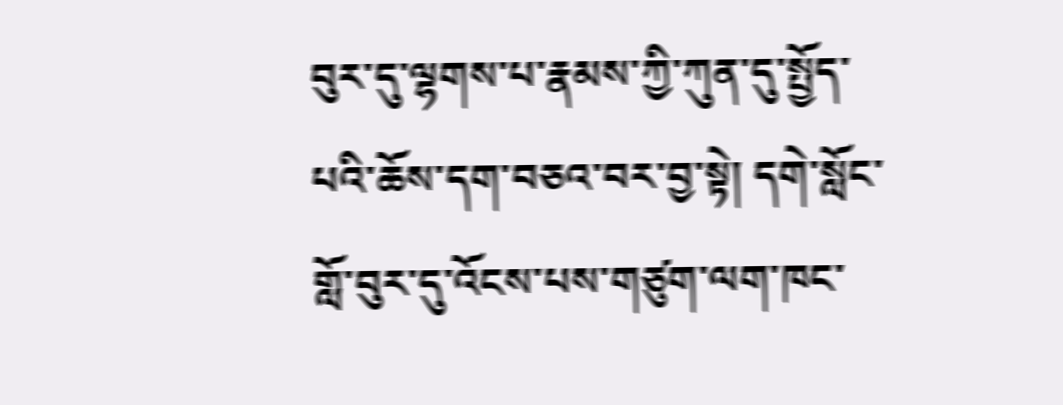བུར་དུ་ལྷགས་པ་རྣམས་ཀྱི་ཀུན་དུ་སྤྱོད་པའི་ཆོས་དག་བཅའ་བར་བྱ་སྟེ། དགེ་སློང་གློ་བུར་དུ་འོངས་པས་གཙུག་ལག་ཁང་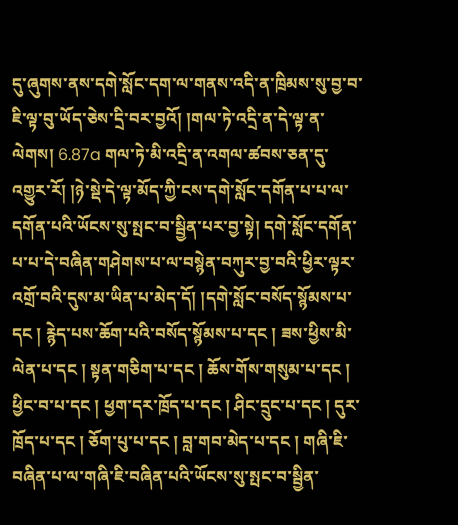དུ་ཞུགས་ནས་དགེ་སློང་དག་ལ་གནས་འདི་ན་ཁྲིམས་སུ་བྱ་བ་ཇི་ལྟ་བུ་ཡོད་ཅེས་དྲི་བར་བྱའོ། །གལ་ཏེ་འདྲི་ན་དེ་ལྟ་ན་ལེགས། 6.87a གལ་ཏེ་མི་འདྲི་ན་འགལ་ཚབས་ཅན་དུ་འགྱུར་རོ། །ཉེ་སྡེ་དེ་ལྟ་མོད་ཀྱི་ངས་དགེ་སློང་དགོན་པ་པ་ལ་དགོན་པའི་ཡོངས་སུ་སྤང་བ་སྦྱིན་པར་བྱ་སྟེ། དགེ་སློང་དགོན་པ་པ་དེ་བཞིན་གཤེགས་པ་ལ་བསྙེན་བཀུར་བྱ་བའི་ཕྱིར་ལྟར་འགྲོ་བའི་དུས་མ་ཡིན་པ་མེད་དོ། །དགེ་སློང་བསོད་སྙོམས་པ་དང ། རྙེད་པས་ཆོག་པའི་བསོད་སྙོམས་པ་དང ། ཟས་ཕྱིས་མི་ལེན་པ་དང ། སྟན་གཅིག་པ་དང ། ཆོས་གོས་གསུམ་པ་དང ། ཕྱིང་བ་པ་དང ། ཕྱག་དར་ཁྲོད་པ་དང ། ཤིང་དྲུང་པ་དང ། དུར་ཁྲོད་པ་དང ། ཅོག་པུ་པ་དང ། བླ་གབ་མེད་པ་དང ། གཞི་ཇི་བཞིན་པ་ལ་གཞི་ཇི་བཞིན་པའི་ཡོངས་སུ་སྤང་བ་སྦྱིན་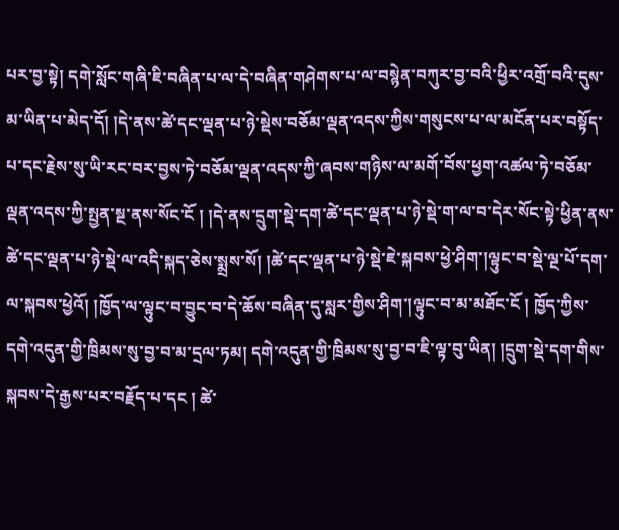པར་བྱ་སྟེ། དགེ་སློང་གཞི་ཇི་བཞིན་པ་ལ་དེ་བཞིན་གཤེགས་པ་ལ་བསྙེན་བཀུར་བྱ་བའི་ཕྱིར་འགྲོ་བའི་དུས་མ་ཡིན་པ་མེད་དོ། །དེ་ནས་ཚེ་དང་ལྡན་པ་ཉེ་སྡེས་བཅོམ་ལྡན་འདས་ཀྱིས་གསུངས་པ་ལ་མངོན་པར་བསྟོད་པ་དང་རྗེས་སུ་ཡི་རང་བར་བྱས་ཏེ་བཅོམ་ལྡན་འདས་ཀྱི་ཞབས་གཉིས་ལ་མགོ་བོས་ཕྱག་འཚལ་ཏེ་བཅོམ་ལྡན་འདས་ཀྱི་སྤྱན་སྔ་ནས་སོང་ངོ ། །དེ་ནས་དྲུག་སྡེ་དག་ཚེ་དང་ལྡན་པ་ཉེ་སྡེ་ག་ལ་བ་དེར་སོང་སྟེ་ཕྱིན་ནས་ཚེ་དང་ལྡན་པ་ཉེ་སྡེ་ལ་འདི་སྐད་ཅེས་སྨྲས་སོ། །ཚེ་དང་ལྡན་པ་ཉེ་སྡེ་ཇེ་སྐབས་ཕྱེ་ཤིག་།ལྟུང་བ་སྡེ་ལྔ་པོ་དག་ལ་སྐབས་ཕྱེའོ། །ཁྱོད་ལ་ལྟུང་བ་བྱུང་བ་དེ་ཆོས་བཞིན་དུ་སླར་གྱིས་ཤིག་།ལྟུང་བ་མ་མཐོང་ངོ ། ཁྱོད་ཀྱིས་དགེ་འདུན་གྱི་ཁྲིམས་སུ་བྱ་བ་མ་དྲལ་ཏམ། དགེ་འདུན་གྱི་ཁྲིམས་སུ་བྱ་བ་ཇི་ལྟ་བུ་ཡིན། །དྲུག་སྡེ་དག་གིས་སྐབས་དེ་རྒྱས་པར་བརྗོད་པ་དང ། ཚེ་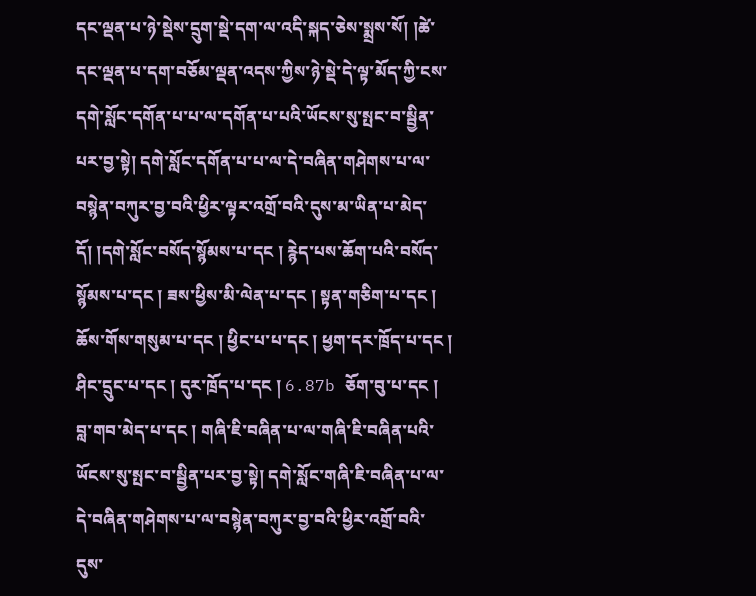དང་ལྡན་པ་ཉེ་སྡེས་དྲུག་སྡེ་དག་ལ་འདི་སྐད་ཅེས་སྨྲས་སོ། །ཚེ་དང་ལྡན་པ་དག་བཅོམ་ལྡན་འདས་ཀྱིས་ཉེ་སྡེ་དེ་ལྟ་མོད་ཀྱི་ངས་དགེ་སློང་དགོན་པ་པ་ལ་དགོན་པ་པའི་ཡོངས་སུ་སྤང་བ་སྦྱིན་པར་བྱ་སྟེ། དགེ་སློང་དགོན་པ་པ་ལ་དེ་བཞིན་གཤེགས་པ་ལ་བསྙེན་བཀུར་བྱ་བའི་ཕྱིར་ལྟར་འགྲོ་བའི་དུས་མ་ཡིན་པ་མེད་དོ། །དགེ་སློང་བསོད་སྙོམས་པ་དང ། རྙེད་པས་ཆོག་པའི་བསོད་སྙོམས་པ་དང ། ཟས་ཕྱིས་མི་ལེན་པ་དང ། སྟན་གཅིག་པ་དང ། ཆོས་གོས་གསུམ་པ་དང ། ཕྱིང་པ་པ་དང ། ཕྱག་དར་ཁྲོད་པ་དང ། ཤིང་དྲུང་པ་དང ། དུར་ཁྲོད་པ་དང ། 6.87b ཅོག་བུ་པ་དང ། བླ་གབ་མེད་པ་དང ། གཞི་ཇི་བཞིན་པ་ལ་གཞི་ཇི་བཞིན་པའི་ཡོངས་སུ་སྤང་བ་སྦྱིན་པར་བྱ་སྟེ། དགེ་སློང་གཞི་ཇི་བཞིན་པ་ལ་དེ་བཞིན་གཤེགས་པ་ལ་བསྙེན་བཀུར་བྱ་བའི་ཕྱིར་འགྲོ་བའི་དུས་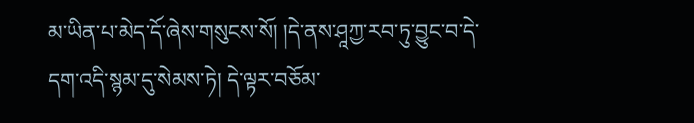མ་ཡིན་པ་མེད་དོ་ཞེས་གསུངས་སོ། །དེ་ནས་ཤཱཀྱ་རབ་ཏུ་བྱུང་བ་དེ་དག་འདི་སྙམ་དུ་སེམས་ཏེ། དེ་ལྟར་བཅོམ་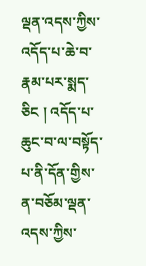ལྡན་འདས་ཀྱིས་འདོད་པ་ཆེ་བ་རྣམ་པར་སྨད་ཅིང ། འདོད་པ་ཆུང་བ་ལ་བསྟོད་པ་ནི་དོན་གྱིས་ན་བཅོམ་ལྡན་འདས་ཀྱིས་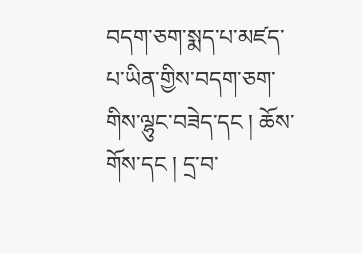བདག་ཅག་སྨད་པ་མཛད་པ་ཡིན་གྱིས་བདག་ཅག་གིས་ལྷུང་བཟེད་དང ། ཆོས་གོས་དང ། དྲ་བ་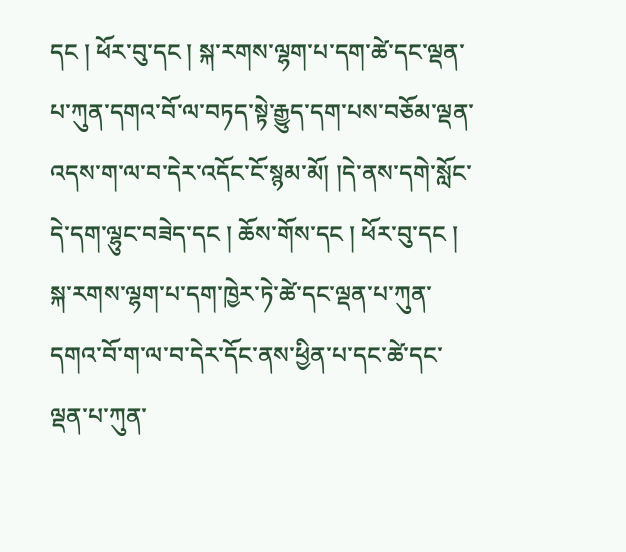དང ། ཕོར་བུ་དང ། སྐ་རགས་ལྷག་པ་དག་ཚེ་དང་ལྡན་པ་ཀུན་དགའ་བོ་ལ་བཏད་སྟེ་རྒྱུད་དག་པས་བཅོམ་ལྡན་འདས་ག་ལ་བ་དེར་འདོང་ངོ་སྙམ་མོ། །དེ་ནས་དགེ་སློང་དེ་དག་ལྷུང་བཟེད་དང ། ཆོས་གོས་དང ། ཕོར་བུ་དང ། སྐ་རགས་ལྷག་པ་དག་ཁྱེར་ཏེ་ཚེ་དང་ལྡན་པ་ཀུན་དགའ་བོ་ག་ལ་བ་དེར་དོང་ནས་ཕྱིན་པ་དང་ཚེ་དང་ལྡན་པ་ཀུན་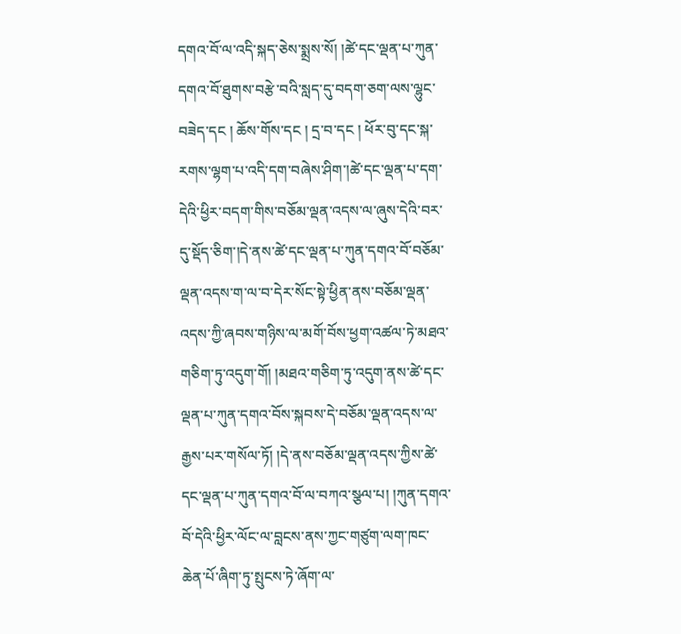དགའ་བོ་ལ་འདི་སྐད་ཅེས་སྨྲས་སོ། །ཚེ་དང་ལྡན་པ་ཀུན་དགའ་བོ་ཐུགས་བརྩེ་བའི་སླད་དུ་བདག་ཅག་ལས་ལྷུང་བཟེད་དང ། ཆོས་གོས་དང ། དྲ་བ་དང ། ཕོར་བུ་དང་སྐ་རགས་ལྷག་པ་འདི་དག་བཞེས་ཤིག་།ཚེ་དང་ལྡན་པ་དག་དེའི་ཕྱིར་བདག་གིས་བཅོམ་ལྡན་འདས་ལ་ཞུས་དེའི་བར་དུ་སྡོད་ཅིག་།དེ་ནས་ཚེ་དང་ལྡན་པ་ཀུན་དགའ་བོ་བཅོམ་ལྡན་འདས་ག་ལ་བ་དེར་སོང་སྟེ་ཕྱིན་ནས་བཅོམ་ལྡན་འདས་ཀྱི་ཞབས་གཉིས་ལ་མགོ་བོས་ཕྱག་འཚལ་ཏེ་མཐའ་གཅིག་ཏུ་འདུག་གོ། །མཐའ་གཅིག་ཏུ་འདུག་ནས་ཚེ་དང་ལྡན་པ་ཀུན་དགའ་བོས་སྐབས་དེ་བཅོམ་ལྡན་འདས་ལ་རྒྱས་པར་གསོལ་ཏོ། །དེ་ནས་བཅོམ་ལྡན་འདས་ཀྱིས་ཚེ་དང་ལྡན་པ་ཀུན་དགའ་བོ་ལ་བཀའ་སྩལ་པ། །ཀུན་དགའ་བོ་དེའི་ཕྱིར་ལོང་ལ་བླངས་ནས་ཀྱང་གཙུག་ལག་ཁང་ཆེན་པོ་ཞིག་ཏུ་སྤུངས་ཏེ་ཞོག་ལ་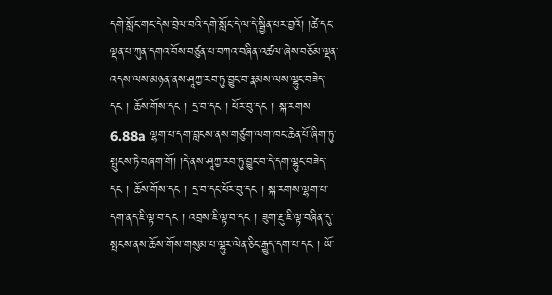དགེ་སློང་གང་དེས་བྲེལ་བའི་དགེ་སློང་དེ་ལ་དེ་སྦྱིན་པར་བྱའོ། །ཚེ་དང་ལྡན་པ་ཀུན་དགའ་བོས་བཙུན་པ་བཀའ་བཞིན་འཚལ་ཞེས་བཅོམ་ལྡན་འདས་ལས་མཉན་ནས་ཤཱཀྱ་རབ་ཏུ་བྱུང་བ་རྣམས་ལས་ལྷུང་བཟེད་དང ། ཆོས་གོས་དང ། དྲ་བ་དང ། ཕོར་བུ་དང ། སྐ་རགས 6.88a ལྷག་པ་དག་བླངས་ནས་གཙུག་ལག་ཁང་ཆེན་པོ་ཞིག་ཏུ་སྤུངས་ཏེ་བཞག་གོ། །དེ་ནས་ཤཱཀྱ་རབ་ཏུ་བྱུང་བ་དེ་དག་ལྷུང་བཟེད་དང ། ཆོས་གོས་དང ། དྲ་བ་དང་ཕོར་བུ་དང ། སྐ་རགས་ལྷག་པ་དག་ནད་ཇི་ལྟ་བ་དང ། འབྲས་ཇི་ལྟ་བ་དང ། ཟུག་རྔུ་ཇི་ལྟ་བཞིན་དུ་སྤངས་ནས་ཆོས་གོས་གསུམ་པ་ལྷུར་ལེན་ཅིང་རྒྱུད་དག་པ་དང ། ཡོ་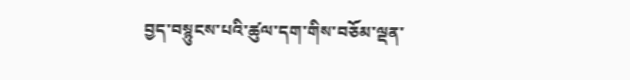བྱད་བསྙུངས་པའི་ཚུལ་དག་གིས་བཅོམ་ལྡན་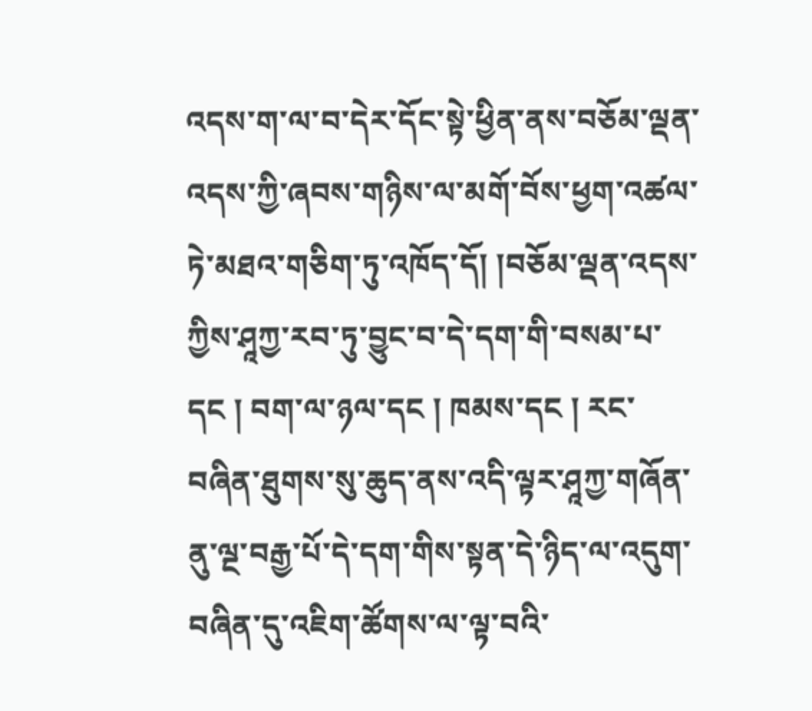འདས་ག་ལ་བ་དེར་དོང་སྟེ་ཕྱིན་ནས་བཅོམ་ལྡན་འདས་ཀྱི་ཞབས་གཉིས་ལ་མགོ་བོས་ཕྱག་འཚལ་ཏེ་མཐའ་གཅིག་ཏུ་འཁོད་དོ། །བཅོམ་ལྡན་འདས་ཀྱིས་ཤཱཀྱ་རབ་ཏུ་བྱུང་བ་དེ་དག་གི་བསམ་པ་དང ། བག་ལ་ཉལ་དང ། ཁམས་དང ། རང་བཞིན་ཐུགས་སུ་ཆུད་ནས་འདི་ལྟར་ཤཱཀྱ་གཞོན་ནུ་ལྔ་བརྒྱ་པོ་དེ་དག་གིས་སྟན་དེ་ཉིད་ལ་འདུག་བཞིན་དུ་འཇིག་ཚོགས་ལ་ལྟ་བའི་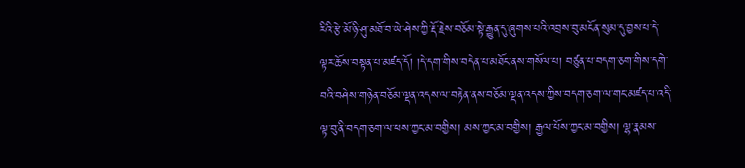རིའི་རྩེ་མོ་ཉི་ཤུ་མཐོ་བ་ཡེ་ཤེས་ཀྱི་རྡོ་རྗེས་བཅོམ་སྟེ་རྒྱུན་དུ་ཞུགས་པའི་འབྲས་བུ་མངོན་སུམ་དུ་བྱས་པ་དེ་ལྟར་ཆོས་བསྟན་པ་མཛད་དོ། །དེ་དག་གིས་བདེན་པ་མཐོང་ནས་གསོལ་པ། བཙུན་པ་བདག་ཅག་གིས་དགེ་བའི་བཤེས་གཉེན་བཅོམ་ལྡན་འདས་ལ་བརྟེན་ནས་བཅོམ་ལྡན་འདས་ཀྱིས་བདག་ཅག་ལ་གང་མཛད་པ་འདི་ལྟ་བུ་ནི་བདག་ཅག་ལ་ཕས་ཀྱང་མ་བགྱིས། མས་ཀྱང་མ་བགྱིས། རྒྱལ་པོས་ཀྱང་མ་བགྱིས། ལྷ་རྣམས་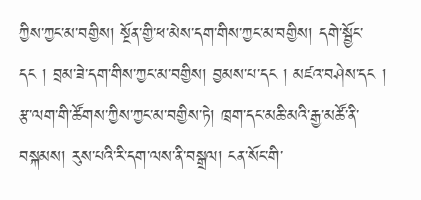ཀྱིས་ཀྱང་མ་བགྱིས། སྔོན་གྱི་ཕ་མེས་དག་གིས་ཀྱང་མ་བགྱིས། དགེ་སྦྱོང་དང ། བྲམ་ཟེ་དག་གིས་ཀྱང་མ་བགྱིས། བྱམས་པ་དང ། མཛའ་བཤེས་དང ། རྩ་ལག་གི་ཚོགས་ཀྱིས་ཀྱང་མ་བགྱིས་ཏེ། ཁྲག་དང་མཆི་མའི་རྒྱ་མཚོ་ནི་བསྐམས། རུས་པའི་རི་དག་ལས་ནི་བསྒྲལ། ངན་སོང་གི་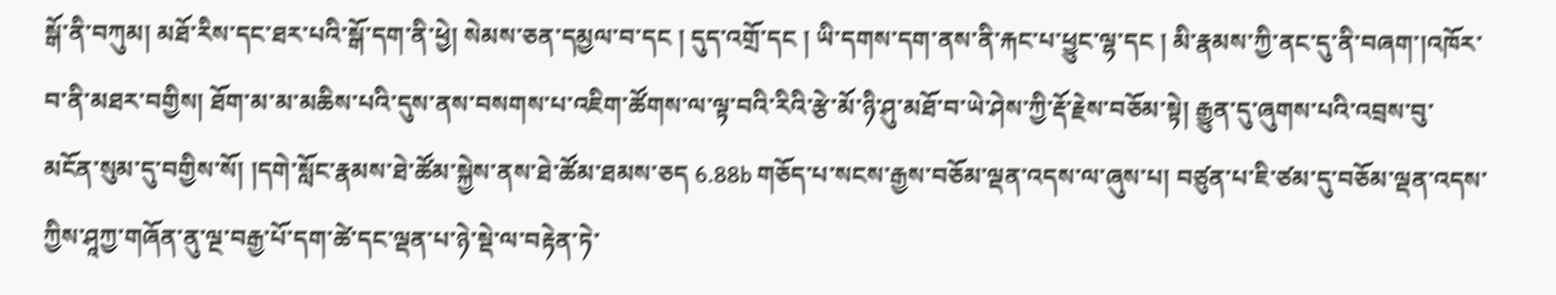སྒོ་ནི་བཀུམ། མཐོ་རིས་དང་ཐར་པའི་སྒོ་དག་ནི་ཕྱེ། སེམས་ཅན་དམྱལ་བ་དང ། དུད་འགྲོ་དང ། ཡི་དགས་དག་ནས་ནི་རྐང་པ་ཕྱུང་ལྷ་དང ། མི་རྣམས་ཀྱི་ནང་དུ་ནི་བཞག་།འཁོར་བ་ནི་མཐར་བགྱིས། ཐོག་མ་མ་མཆིས་པའི་དུས་ནས་བསགས་པ་འཇིག་ཚོགས་ལ་ལྟ་བའི་རིའི་རྩེ་མོ་ཉི་ཤུ་མཐོ་བ་ཡེ་ཤེས་ཀྱི་རྡོ་རྗེས་བཅོམ་སྟེ། རྒྱུན་དུ་ཞུགས་པའི་འབྲས་བུ་མངོན་སུམ་དུ་བགྱིས་སོ། །དགེ་སློང་རྣམས་ཐེ་ཚོམ་སྐྱེས་ནས་ཐེ་ཚོམ་ཐམས་ཅད 6.88b གཅོད་པ་སངས་རྒྱས་བཅོམ་ལྡན་འདས་ལ་ཞུས་པ། བཙུན་པ་ཇི་ཙམ་དུ་བཅོམ་ལྡན་འདས་ཀྱིས་ཤཱཀྱ་གཞོན་ནུ་ལྔ་བརྒྱ་པོ་དག་ཚེ་དང་ལྡན་པ་ཉེ་སྡེ་ལ་བརྟེན་ཏེ་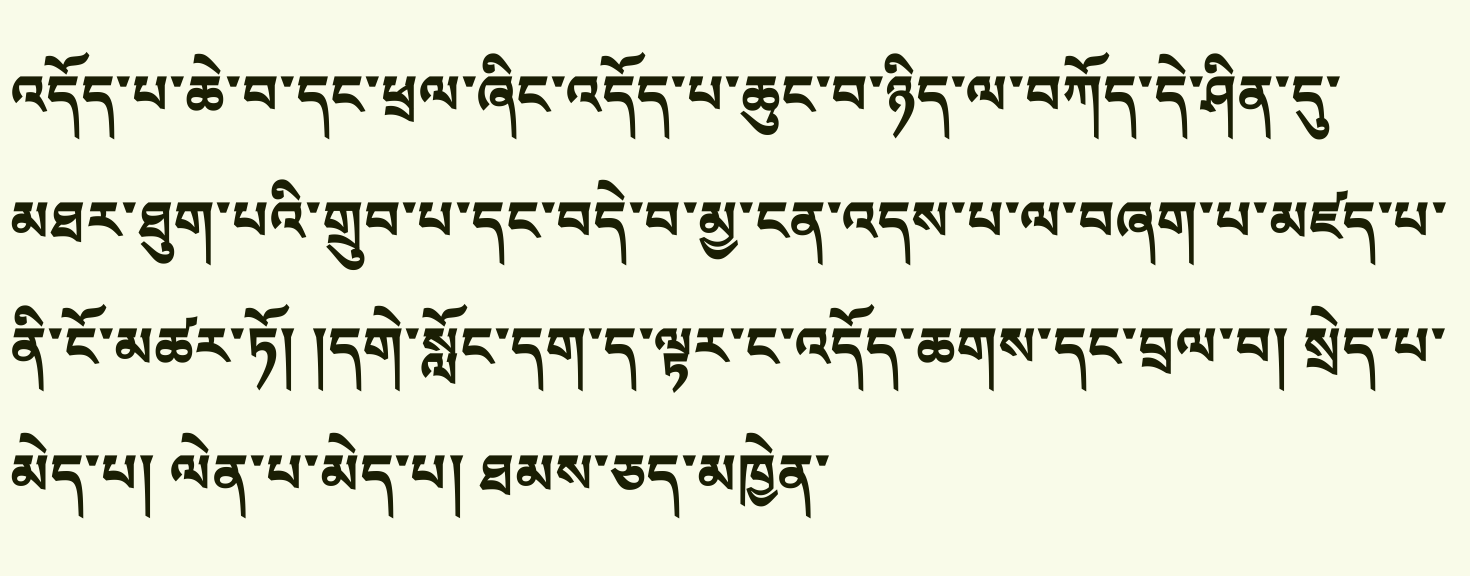འདོད་པ་ཆེ་བ་དང་ཕྲལ་ཞིང་འདོད་པ་ཆུང་བ་ཉིད་ལ་བཀོད་དེ་ཤིན་དུ་མཐར་ཐུག་པའི་གྲུབ་པ་དང་བདེ་བ་མྱ་ངན་འདས་པ་ལ་བཞག་པ་མཛད་པ་ནི་ངོ་མཚར་ཏོ། །དགེ་སློང་དག་ད་ལྟར་ང་འདོད་ཆགས་དང་བྲལ་བ། སྲེད་པ་མེད་པ། ལེན་པ་མེད་པ། ཐམས་ཅད་མཁྱེན་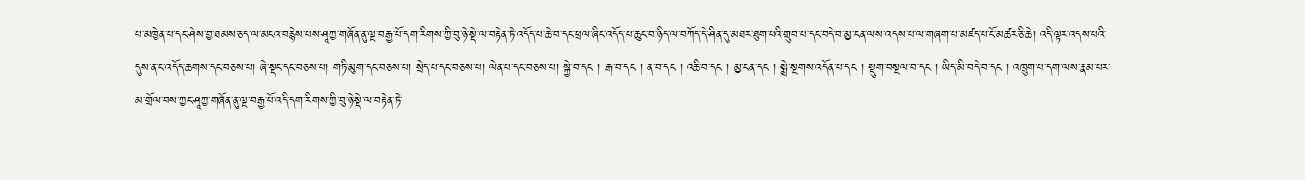པ་མཁྱེན་པ་དང་ཤེས་བྱ་ཐམས་ཅད་ལ་མངའ་བརྙེས་པས་ཤཱཀྱ་གཞོན་ནུ་ལྔ་བརྒྱ་པོ་དག་རིགས་ཀྱི་བུ་ཉེ་སྡེ་ལ་བརྟེན་ཏེ་འདོད་པ་ཆེ་བ་དང་ཕྲལ་ཞིང་འདོད་པ་ཆུང་བ་ཉིད་ལ་བཀོད་དེ་ཤིན་དུ་མཐར་ཐུག་པའི་གྲུབ་པ་དང་བདེ་བ་མྱ་ངན་ལས་འདས་པ་ལ་གཞག་པ་མཛད་པ་ངོ་མཚར་ཅི་ཆེ། འདི་ལྟར་འདས་པའི་དུས་ན་ང་འདོད་ཆགས་དང་བཅས་པ། ཞེ་སྡང་དང་བཅས་པ། གཏི་མུག་དང་བཅས་པ། སྲེད་པ་དང་བཅས་པ། ལེན་པ་དང་བཅས་པ། སྐྱེ་བ་དང ། རྒ་བ་དང ། ན་བ་དང ། འཆི་བ་དང ། མྱ་ངན་དང ། སྨྲེ་སྔགས་འདོན་པ་དང ། སྡུག་བསྔལ་བ་དང ། ཡིད་མི་བདེ་བ་དང ། འཁྲུག་པ་དག་ལས་རྣམ་པར་མ་གྲོལ་བས་ཀྱང་ཤཱཀྱ་གཞོན་ནུ་ལྔ་བརྒྱ་པོ་འདི་དག་རིགས་ཀྱི་བུ་ཉེ་སྡེ་ལ་བརྟེན་ཏེ་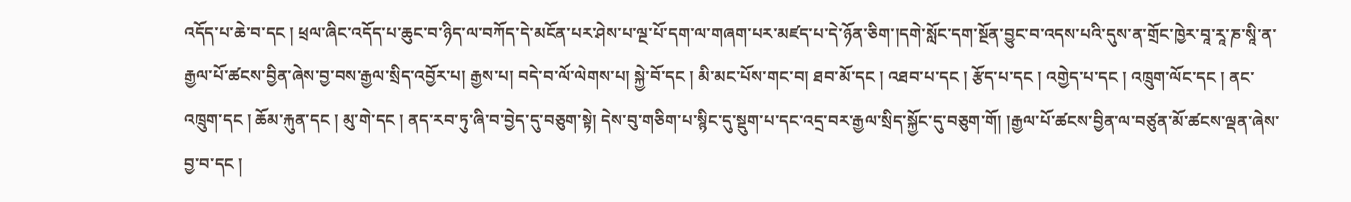འདོད་པ་ཆེ་བ་དང ། ཕྲལ་ཞིང་འདོད་པ་ཆུང་བ་ཉིད་ལ་བཀོད་དེ་མངོན་པར་ཤེས་པ་ལྔ་པོ་དག་ལ་གཞག་པར་མཛད་པ་དེ་ཉོན་ཅིག་།དགེ་སློང་དག་སྔོན་བྱུང་བ་འདས་པའི་དུས་ན་གྲོང་ཁྱེར་བཱ་རཱ་ཎ་སཱི་ན་རྒྱལ་པོ་ཚངས་བྱིན་ཞེས་བྱ་བས་རྒྱལ་སྲིད་འབྱོར་པ། རྒྱས་པ། བདེ་བ་ལོ་ལེགས་པ། སྐྱེ་བོ་དང ། མི་མང་པོས་གང་བ། ཐབ་མོ་དང ། འཐབ་པ་དང ། རྩོད་པ་དང ། འགྱེད་པ་དང ། འཁྲུག་ལོང་དང ། ནང་འཁྲུག་དང ། ཆོམ་རྐུན་དང ། མུ་གེ་དང ། ནད་རབ་ཏུ་ཞི་བ་བྱེད་དུ་བཅུག་སྟེ། དེས་བུ་གཅིག་པ་སྙིང་དུ་སྡུག་པ་དང་འདྲ་བར་རྒྱལ་སྲིད་སྐྱོང་དུ་བཅུག་གོ། །རྒྱལ་པོ་ཚངས་བྱིན་ལ་བཙུན་མོ་ཚངས་ལྡན་ཞེས་བྱ་བ་དང །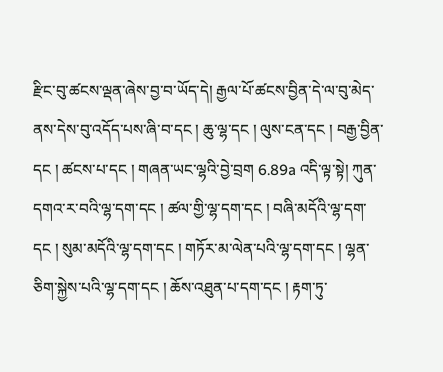རྫིང་བུ་ཚངས་ལྡན་ཞེས་བྱ་བ་ཡོད་དེ། རྒྱལ་པོ་ཚངས་བྱིན་དེ་ལ་བུ་མེད་ནས་དེས་བུ་འདོད་པས་ཞི་བ་དང ། ཆུ་ལྷ་དང ། ལུས་ངན་དང ། བརྒྱ་བྱིན་དང ། ཚངས་པ་དང ། གཞན་ཡང་ལྷའི་བྱེ་བྲག 6.89a འདི་ལྟ་སྟེ། ཀུན་དགའ་ར་བའི་ལྷ་དག་དང ། ཚལ་གྱི་ལྷ་དག་དང ། བཞི་མདོའི་ལྷ་དག་དང ། སུམ་མདོའི་ལྷ་དག་དང ། གཏོར་མ་ལེན་པའི་ལྷ་དག་དང ། ལྷན་ཅིག་སྐྱེས་པའི་ལྷ་དག་དང ། ཆོས་འཐུན་པ་དག་དང ། རྟག་ཏུ་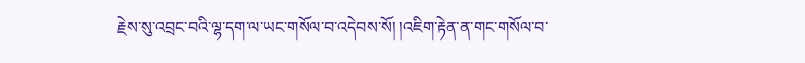རྗེས་སུ་འབྲང་བའི་ལྷ་དག་ལ་ཡང་གསོལ་བ་འདེབས་སོ། །འཇིག་རྟེན་ན་གང་གསོལ་བ་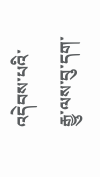འདེབས་པའི་རྒྱུ་ལས་བུ་དག་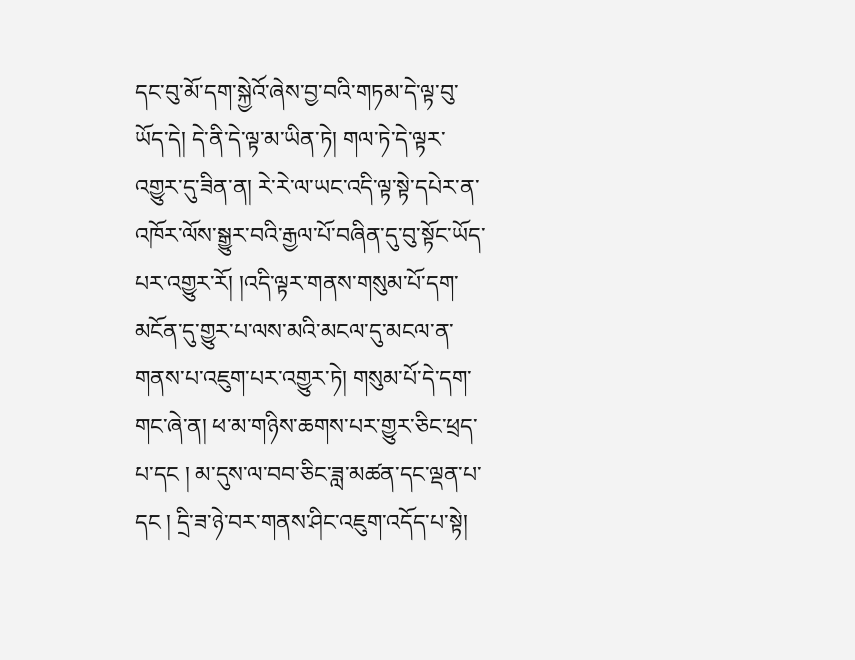དང་བུ་མོ་དག་སྐྱེའོ་ཞེས་བྱ་བའི་གཏམ་དེ་ལྟ་བུ་ཡོད་དེ། དེ་ནི་དེ་ལྟ་མ་ཡིན་ཏེ། གལ་ཏེ་དེ་ལྟར་འགྱུར་དུ་ཟིན་ན། རེ་རེ་ལ་ཡང་འདི་ལྟ་སྟེ་དཔེར་ན་འཁོར་ལོས་སྒྱུར་བའི་རྒྱལ་པོ་བཞིན་དུ་བུ་སྟོང་ཡོད་པར་འགྱུར་རོ། །འདི་ལྟར་གནས་གསུམ་པོ་དག་མངོན་དུ་གྱུར་པ་ལས་མའི་མངལ་དུ་མངལ་ན་གནས་པ་འཇུག་པར་འགྱུར་ཏེ། གསུམ་པོ་དེ་དག་གང་ཞེ་ན། ཕ་མ་གཉིས་ཆགས་པར་གྱུར་ཅིང་ཕྲད་པ་དང ། མ་དུས་ལ་བབ་ཅིང་ཟླ་མཚན་དང་ལྡན་པ་དང ། དྲི་ཟ་ཉེ་བར་གནས་ཤིང་འཇུག་འདོད་པ་སྟེ།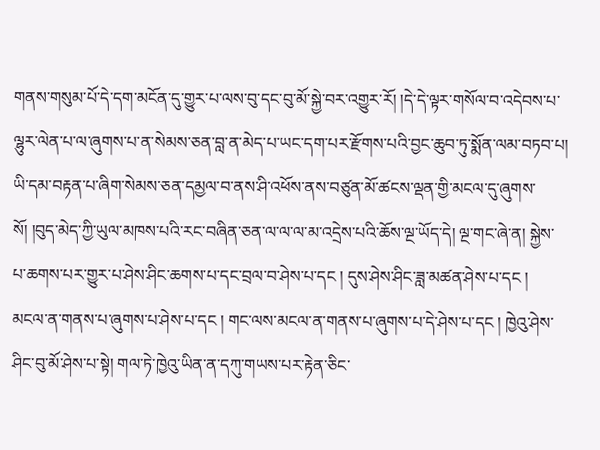གནས་གསུམ་པོ་དེ་དག་མངོན་དུ་གྱུར་པ་ལས་བུ་དང་བུ་མོ་སྐྱེ་བར་འགྱུར་རོ། །དེ་དེ་ལྟར་གསོལ་བ་འདེབས་པ་ལྷུར་ལེན་པ་ལ་ཞུགས་པ་ན་སེམས་ཅན་བླ་ན་མེད་པ་ཡང་དག་པར་རྫོགས་པའི་བྱང་ཆུབ་ཏུ་སྨོན་ལམ་བཏབ་པ། ཡི་དམ་བརྟན་པ་ཞིག་སེམས་ཅན་དམྱལ་བ་ནས་ཤི་འཕོས་ནས་བཙུན་མོ་ཚངས་ལྡན་གྱི་མངལ་དུ་ཞུགས་སོ། །བུད་མེད་ཀྱི་ཡུལ་མཁས་པའི་རང་བཞིན་ཅན་ལ་ལ་ལ་མ་འདྲེས་པའི་ཆོས་ལྔ་ཡོད་དེ། ལྔ་གང་ཞེ་ན། སྐྱེས་པ་ཆགས་པར་གྱུར་པ་ཤེས་ཤིང་ཆགས་པ་དང་བྲལ་བ་ཤེས་པ་དང ། དུས་ཤེས་ཤིང་ཟླ་མཚན་ཤེས་པ་དང ། མངལ་ན་གནས་པ་ཞུགས་པ་ཤེས་པ་དང ། གང་ལས་མངལ་ན་གནས་པ་ཞུགས་པ་དེ་ཤེས་པ་དང ། ཁྱེའུ་ཤེས་ཤིང་བུ་མོ་ཤེས་པ་སྟེ། གལ་ཏེ་ཁྱེའུ་ཡིན་ན་དཀུ་གཡས་པར་རྟེན་ཅིང་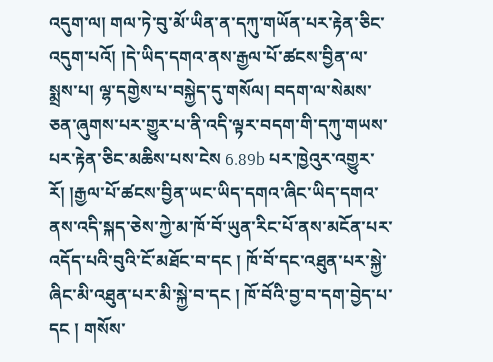འདུག་ལ། གལ་ཏེ་བུ་མོ་ཡིན་ན་དཀུ་གཡོན་པར་རྟེན་ཅིང་འདུག་པའོ། །དེ་ཡིད་དགའ་ནས་རྒྱལ་པོ་ཚངས་བྱིན་ལ་སྨྲས་པ། ལྷ་དགྱེས་པ་བསྐྱེད་དུ་གསོལ། བདག་ལ་སེམས་ཅན་ཞུགས་པར་གྱུར་པ་ནི་འདི་ལྟར་བདག་གི་དཀུ་གཡས་པར་རྟེན་ཅིང་མཆིས་པས་ངེས 6.89b པར་ཁྱེའུར་འགྱུར་རོ། །རྒྱལ་པོ་ཚངས་བྱིན་ཡང་ཡིད་དགའ་ཞིང་ཡིད་དགའ་ནས་འདི་སྐད་ཅེས་ཀྱེ་མ་ཁོ་བོ་ཡུན་རིང་པོ་ནས་མངོན་པར་འདོད་པའི་བུའི་ངོ་མཐོང་བ་དང ། ཁོ་བོ་དང་འཐུན་པར་སྐྱེ་ཞིང་མི་འཐུན་པར་མི་སྐྱེ་བ་དང ། ཁོ་བོའི་བྱ་བ་དག་བྱེད་པ་དང ། གསོས་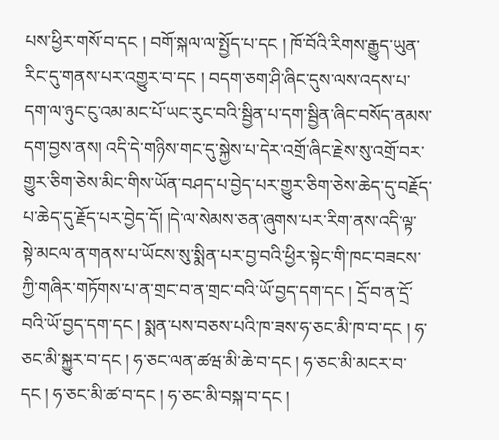པས་ཕྱིར་གསོ་བ་དང ། བགོ་སྐལ་ལ་སྤྱོད་པ་དང ། ཁོ་བོའི་རིགས་རྒྱུད་ཡུན་རིང་དུ་གནས་པར་འགྱུར་བ་དང ། བདག་ཅག་ཤི་ཞིང་དུས་ལས་འདས་པ་དག་ལ་ཉུང་ངུ་འམ་མང་པོ་ཡང་རུང་བའི་སྦྱིན་པ་དག་སྦྱིན་ཞིང་བསོད་ནམས་དག་བྱས་ནས། འདི་དེ་གཉིས་གང་དུ་སྐྱེས་པ་དེར་འགྲོ་ཞིང་རྗེས་སུ་འགྲོ་བར་གྱུར་ཅིག་ཅེས་མིང་གིས་ཡོན་བཤད་པ་བྱེད་པར་གྱུར་ཅིག་ཅེས་ཆེད་དུ་བརྗོད་པ་ཆེད་དུ་རྗོད་པར་བྱེད་དོ། །དེ་ལ་སེམས་ཅན་ཞུགས་པར་རིག་ནས་འདི་ལྟ་སྟེ་མངལ་ན་གནས་པ་ཡོངས་སུ་སྨིན་པར་བྱ་བའི་ཕྱིར་སྟེང་གི་ཁང་བཟངས་ཀྱི་གཞིར་གཏོགས་པ་ན་གྲང་བ་ན་གྲང་བའི་ཡོ་བྱད་དག་དང ། དྲོ་བ་ན་དྲོ་བའི་ཡོ་བྱད་དག་དང ། སྨན་པས་བཅས་པའི་ཁ་ཟས་ཧ་ཅང་མི་ཁ་བ་དང ། ཧ་ཅང་མི་སྐྱུར་བ་དང ། ཧ་ཅང་ལན་ཚཝ་མི་ཆེ་བ་དང ། ཧ་ཅང་མི་མངར་བ་དང ། ཧ་ཅང་མི་ཚ་བ་དང ། ཧ་ཅང་མི་བསྐ་བ་དང །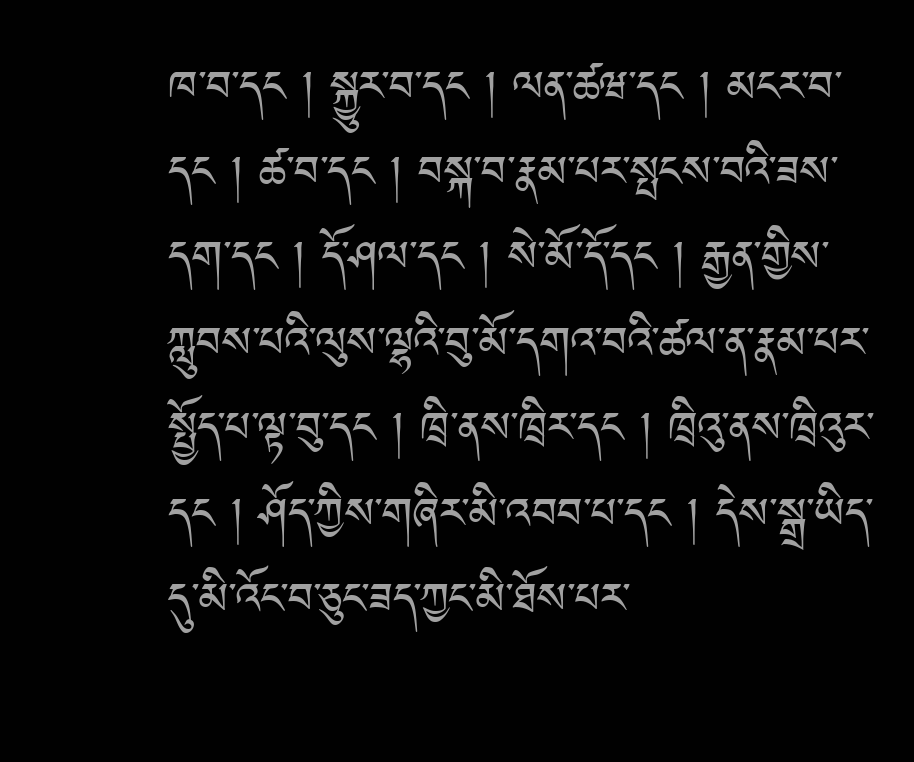ཁ་བ་དང ། སྐྱུར་བ་དང ། ལན་ཚཝ་དང ། མངར་བ་དང ། ཚ་བ་དང ། བསྐ་བ་རྣམ་པར་སྤངས་བའི་ཟས་དག་དང ། དོ་ཤལ་དང ། སེ་མོ་དོ་དང ། རྒྱན་གྱིས་ཀླུབས་པའི་ལུས་ལྷའི་བུ་མོ་དགའ་བའི་ཚལ་ན་རྣམ་པར་སྤྱོད་པ་ལྟ་བུ་དང ། ཁྲི་ནས་ཁྲིར་དང ། ཁྲིའུ་ནས་ཁྲིའུར་དང ། ཤོད་ཀྱིས་གཞིར་མི་འབབ་པ་དང ། དེས་སྒྲ་ཡིད་དུ་མི་འོང་བ་ཅུང་ཟད་ཀྱང་མི་ཐོས་པར་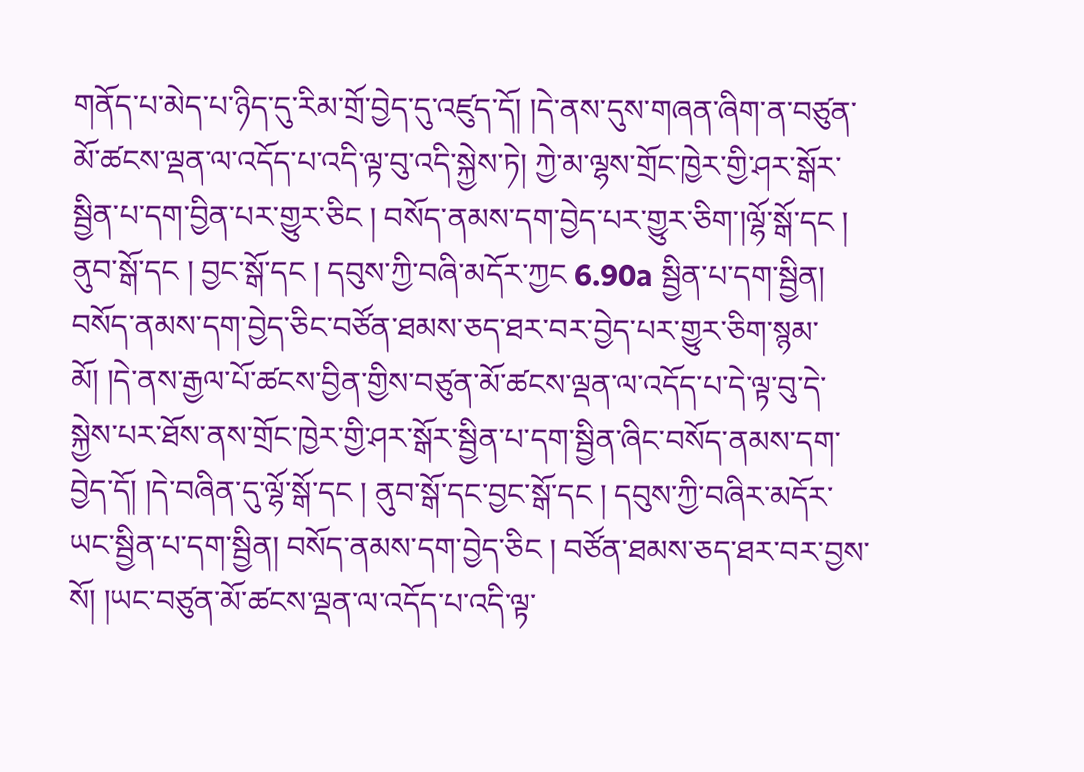གནོད་པ་མེད་པ་ཉིད་དུ་རིམ་གྲོ་བྱེད་དུ་འཛུད་དོ། །དེ་ནས་དུས་གཞན་ཞིག་ན་བཙུན་མོ་ཚངས་ལྡན་ལ་འདོད་པ་འདི་ལྟ་བུ་འདི་སྐྱེས་ཏེ། ཀྱེ་མ་ལྷས་གྲོང་ཁྱེར་གྱི་ཤར་སྒོར་སྦྱིན་པ་དག་བྱིན་པར་གྱུར་ཅིང ། བསོད་ནམས་དག་བྱེད་པར་གྱུར་ཅིག་།ལྷོ་སྒོ་དང ། ནུབ་སྒོ་དང ། བྱང་སྒོ་དང ། དབུས་ཀྱི་བཞི་མདོར་ཀྱང 6.90a སྦྱིན་པ་དག་སྦྱིན། བསོད་ནམས་དག་བྱེད་ཅིང་བཙོན་ཐམས་ཅད་ཐར་བར་བྱེད་པར་གྱུར་ཅིག་སྙམ་མོ། །དེ་ནས་རྒྱལ་པོ་ཚངས་བྱིན་གྱིས་བཙུན་མོ་ཚངས་ལྡན་ལ་འདོད་པ་དེ་ལྟ་བུ་དེ་སྐྱེས་པར་ཐོས་ནས་གྲོང་ཁྱེར་གྱི་ཤར་སྒོར་སྦྱིན་པ་དག་སྦྱིན་ཞིང་བསོད་ནམས་དག་བྱེད་དོ། །དེ་བཞིན་དུ་ལྷོ་སྒོ་དང ། ནུབ་སྒོ་དང་བྱང་སྒོ་དང ། དབུས་ཀྱི་བཞིར་མདོར་ཡང་སྦྱིན་པ་དག་སྦྱིན། བསོད་ནམས་དག་བྱེད་ཅིང ། བཙོན་ཐམས་ཅད་ཐར་བར་བྱས་སོ། །ཡང་བཙུན་མོ་ཚངས་ལྡན་ལ་འདོད་པ་འདི་ལྟ་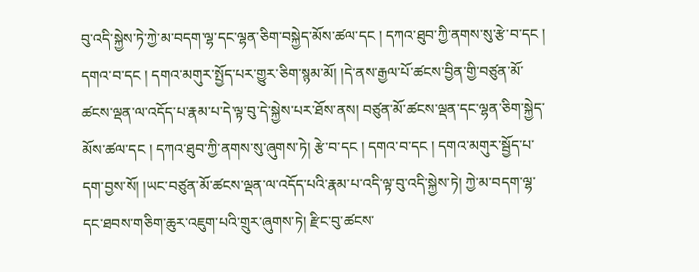བུ་འདི་སྐྱེས་ཏེ་ཀྱེ་མ་བདག་ལྷ་དང་ལྷན་ཅིག་བསྐྱེད་མོས་ཚལ་དང ། དཀའ་ཐུབ་ཀྱི་ནགས་སུ་རྩེ་བ་དང ། དགའ་བ་དང ། དགའ་མགུར་སྤྱོད་པར་གྱུར་ཅིག་སྙམ་མོ། །དེ་ནས་རྒྱལ་པོ་ཚངས་བྱིན་གྱི་བཙུན་མོ་ཚངས་ལྡན་ལ་འདོད་པ་རྣམ་པ་དེ་ལྟ་བུ་དེ་སྐྱེས་པར་ཐོས་ནས། བཙུན་མོ་ཚངས་ལྡན་དང་ལྷན་ཅིག་སྐྱེད་མོས་ཚལ་དང ། དཀའ་ཐུབ་ཀྱི་ནགས་སུ་ཞུགས་ཏེ། རྩེ་བ་དང ། དགའ་བ་དང ། དགའ་མགུར་སྦྱོད་པ་དག་བྱས་སོ། །ཡང་བཙུན་མོ་ཚངས་ལྡན་ལ་འདོད་པའི་རྣམ་པ་འདི་ལྟ་བུ་འདི་སྐྱེས་ཏེ། ཀྱེ་མ་བདག་ལྷ་དང་ཐབས་གཅིག་ཆུར་འཇུག་པའི་གྲུར་ཞུགས་ཏེ། རྫིང་བུ་ཚངས་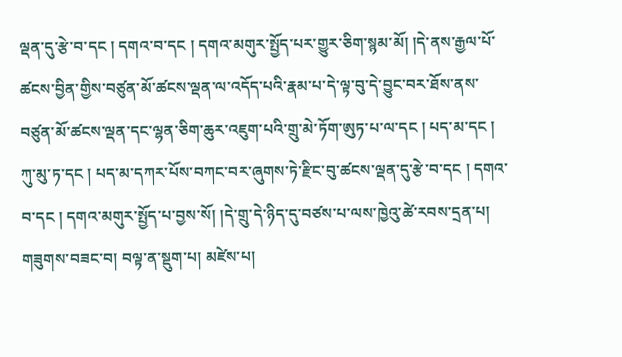ལྡན་དུ་རྩེ་བ་དང ། དགའ་བ་དང ། དགའ་མགུར་སྤྱོད་པར་གྱུར་ཅིག་སྙམ་མོ། །དེ་ནས་རྒྱལ་པོ་ཚངས་བྱིན་གྱིས་བཙུན་མོ་ཚངས་ལྡན་ལ་འདོད་པའི་རྣམ་པ་དེ་ལྟ་བུ་དེ་བྱུང་བར་ཐོས་ནས་བཙུན་མོ་ཚངས་ལྡན་དང་ལྷན་ཅིག་ཆུར་འཇུག་པའི་གྲུ་མེ་ཏོག་ཨུཏ་པ་ལ་དང ། པད་མ་དང ། ཀུ་མུ་ཏ་དང ། པད་མ་དཀར་པོས་བཀང་བར་ཞུགས་ཏེ་རྫིང་བུ་ཚངས་ལྡན་དུ་རྩེ་བ་དང ། དགའ་བ་དང ། དགའ་མགུར་སྤྱོད་པ་བྱས་སོ། །དེ་གྲུ་དེ་ཉིད་དུ་བཙས་པ་ལས་ཁྱེའུ་ཚེ་རབས་དྲན་པ། གཟུགས་བཟང་བ། བལྟ་ན་སྡུག་པ། མཛེས་པ།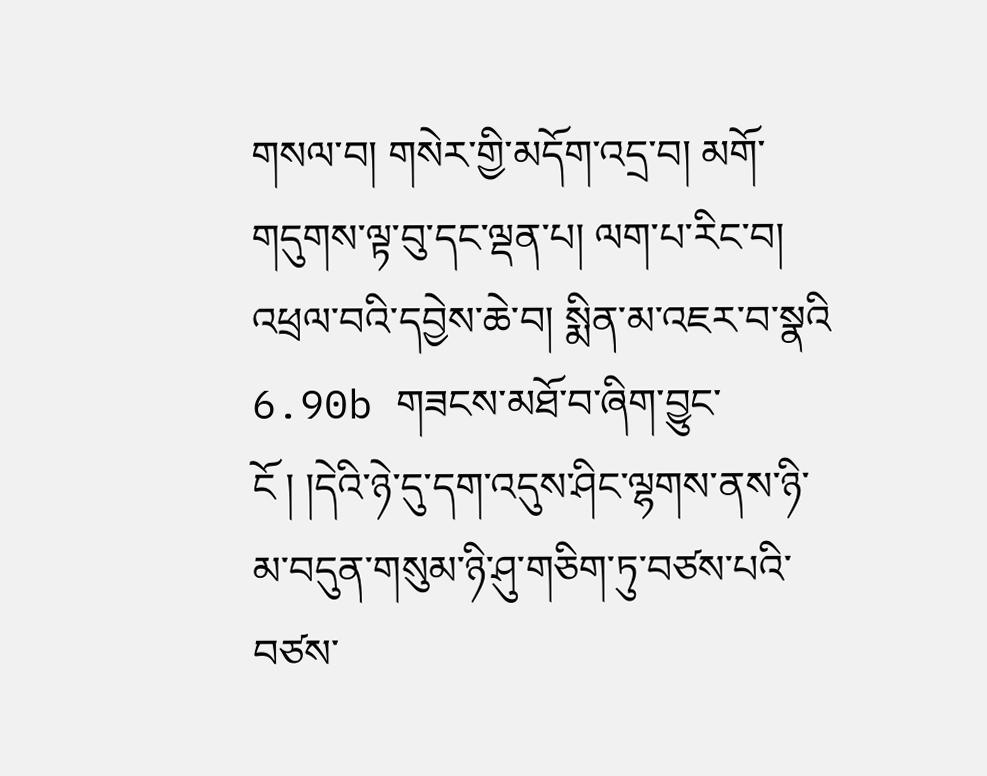གསལ་བ། གསེར་གྱི་མདོག་འདྲ་བ། མགོ་གདུགས་ལྟ་བུ་དང་ལྡན་པ། ལག་པ་རིང་བ། འཕྲལ་བའི་དབྱེས་ཆེ་བ། སྨིན་མ་འཇར་བ་སྣའི 6.90b གཟངས་མཐོ་བ་ཞིག་བྱུང་ངོ ། །དེའི་ཉེ་དུ་དག་འདུས་ཤིང་ལྷགས་ནས་ཉི་མ་བདུན་གསུམ་ཉི་ཤུ་གཅིག་ཏུ་བཙས་པའི་བཙས་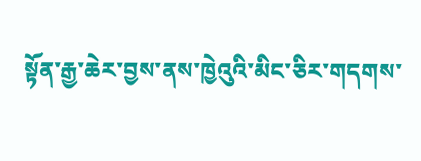སྟོན་རྒྱ་ཆེར་བྱས་ནས་ཁྱེའུའི་མིང་ཅིར་གདགས་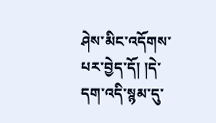ཤེས་མིང་འདོགས་པར་བྱེད་དོ། །དེ་དག་འདི་སྙམ་དུ་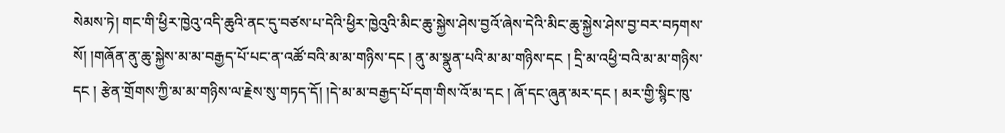སེམས་ཏེ། གང་གི་ཕྱིར་ཁྱེའུ་འདི་ཆུའི་ནང་དུ་བཙས་པ་དེའི་ཕྱིར་ཁྱེའུའི་མིང་ཆུ་སྐྱེས་ཤེས་བྱའོ་ཞེས་དེའི་མིང་ཆུ་སྐྱེས་ཤེས་བྱ་བར་བཏགས་སོ། །གཞོན་ནུ་ཆུ་སྐྱེས་མ་མ་བརྒྱད་པོ་པང་ན་འཚོ་བའི་མ་མ་གཉིས་དང ། ནུ་མ་སྣུན་པའི་མ་མ་གཉིས་དང ། དྲི་མ་འཕྱི་བའི་མ་མ་གཉིས་དང ། རྩེན་གྲོགས་ཀྱི་མ་མ་གཉིས་ལ་རྗེས་སུ་གཏད་དོ། །དེ་མ་མ་བརྒྱད་པོ་དག་གིས་འོ་མ་དང ། ཞོ་དང་ཞུན་མར་དང ། མར་གྱི་སྙིང་ཁུ་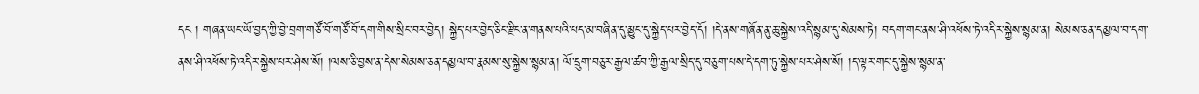དང ། གཞན་ཡང་ཡོ་བྱད་ཀྱི་བྱེ་བྲག་གཙོ་བོ་གཙོ་བོ་དག་གིས་སྲིང་བར་བྱེད། སྐྱེད་པར་བྱེད་ཅིང་རྫིང་ན་གནས་པའི་པད་མ་བཞིན་དུ་མྱུང་དུ་སྐྱེད་པར་བྱེད་དོ། །དེ་ནས་གཞོན་ནུ་ཆུ་སྐྱེས་འདི་སྙམ་དུ་སེམས་ཏེ། བདག་གང་ནས་ཤི་འཕོས་ཏེ་འདིར་སྐྱེས་སྙམ་ན། སེམས་ཅན་དམྱལ་བ་དག་ནས་ཤི་འཕོས་ཏེ་འདིར་སྐྱེས་པར་ཤེས་སོ། །ལས་ཅི་བྱས་ན་དེས་སེམས་ཅན་དམྱལ་བ་རྣམས་སུ་སྐྱེས་སྙམ་ན། ལོ་དྲུག་བཅུར་རྒྱལ་ཚབ་ཀྱི་རྒྱལ་སྲིད་དུ་བཅུག་པས་དེ་དག་ཏུ་སྐྱེས་པར་ཤེས་སོ། །ད་ལྟར་གང་དུ་སྐྱེས་སྙམ་ན་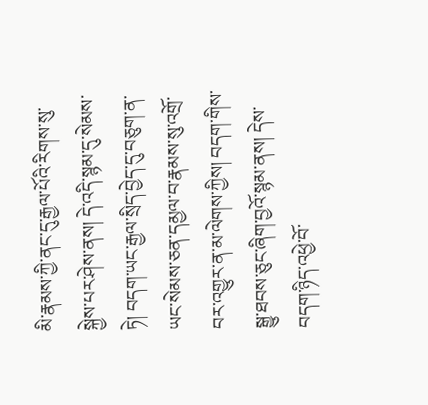མི་རྣམས་ཀྱི་ནང་དུ་རྒྱལ་པོའི་རིགས་སུ་སྐྱེས་པར་ཤེས་ནས། དེ་འདི་སྙམ་དུ་སེམས་ཏེ། བདག་ཡང་རྒྱལ་སྲིད་བྱེད་དུ་བཅུག་ན་ཡང་སེམས་ཅན་དམྱལ་བ་རྣམས་སུ་འགྲོ་བར་འགྱུར་ན་མ་ལེགས་ཀྱིས། བདག་གིས་སྒྱུ་ཐབས་ཅུང་ཞིག་བྱའོ་སྙམ་ནས། དེས་བདག་ཉིད་འཕྱེ་བོ་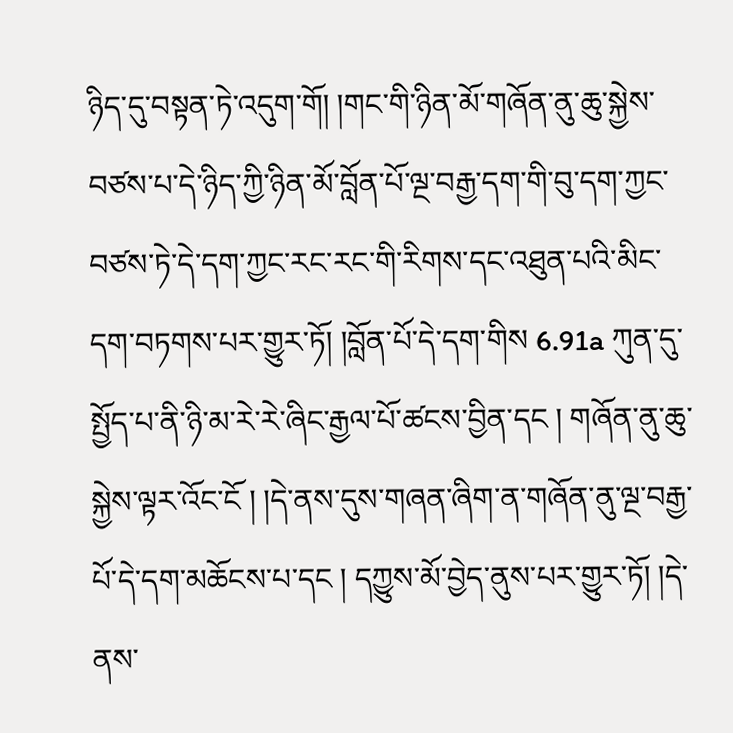ཉིད་དུ་བསྟན་ཏེ་འདུག་གོ། །གང་གི་ཉིན་མོ་གཞོན་ནུ་ཆུ་སྐྱེས་བཙས་པ་དེ་ཉིད་ཀྱི་ཉིན་མོ་བློན་པོ་ལྔ་བརྒྱ་དག་གི་བུ་དག་ཀྱང་བཙས་ཏེ་དེ་དག་ཀྱང་རང་རང་གི་རིགས་དང་འཐུན་པའི་མིང་དག་བཏགས་པར་གྱུར་ཏོ། །བློན་པོ་དེ་དག་གིས 6.91a ཀུན་དུ་སྤྱོད་པ་ནི་ཉི་མ་རེ་རེ་ཞིང་རྒྱལ་པོ་ཚངས་བྱིན་དང ། གཞོན་ནུ་ཆུ་སྐྱེས་ལྟར་འོང་ངོ ། །དེ་ནས་དུས་གཞན་ཞིག་ན་གཞོན་ནུ་ལྔ་བརྒྱ་པོ་དེ་དག་མཆོངས་པ་དང ། དཀྱུས་མོ་བྱེད་ནུས་པར་གྱུར་ཏོ། །དེ་ནས་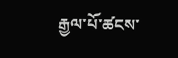རྒྱལ་པོ་ཚངས་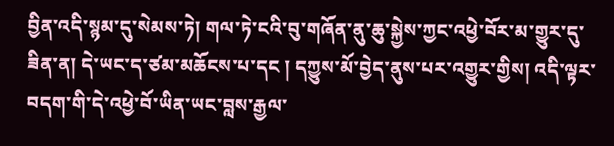བྱིན་འདི་སྙམ་དུ་སེམས་ཏེ། གལ་ཏེ་ངའི་བུ་གཞོན་ནུ་ཆུ་སྐྱེས་ཀྱང་འཕྱེ་བོར་མ་གྱུར་དུ་ཟིན་ན། དེ་ཡང་ད་ཙམ་མཆོངས་པ་དང ། དཀྱུས་མོ་བྱེད་ནུས་པར་འགྱུར་གྱིས། འདི་ལྟར་བདག་གི་དེ་འཕྱེ་བོ་ཡིན་ཡང་བླས་རྒྱལ་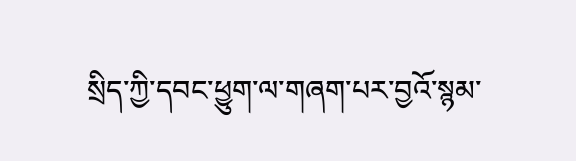སྲིད་ཀྱི་དབང་ཕྱུག་ལ་གཞག་པར་བྱའོ་སྙམ་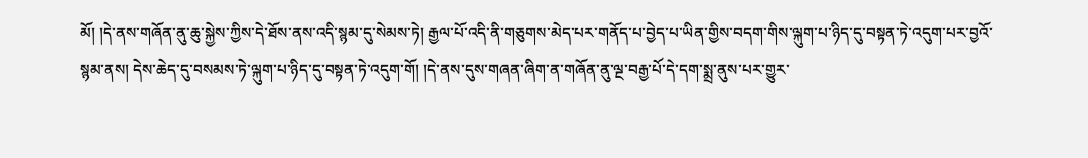མོ། །དེ་ནས་གཞོན་ནུ་ཆུ་སྐྱེས་ཀྱིས་དེ་ཐོས་ནས་འདི་སྙམ་དུ་སེམས་ཏེ། རྒྱལ་པོ་འདི་ནི་གཅུགས་མེད་པར་གནོད་པ་བྱེད་པ་ཡིན་གྱིས་བདག་གིས་ལྐུག་པ་ཉིད་དུ་བསྟན་ཏེ་འདུག་པར་བྱའོ་སྙམ་ནས། དེས་ཆེད་དུ་བསམས་ཏེ་ལྐུག་པ་ཉིད་དུ་བསྟན་ཏེ་འདུག་གོ། །དེ་ནས་དུས་གཞན་ཞིག་ན་གཞོན་ནུ་ལྔ་བརྒྱ་པོ་དེ་དག་སྨྲ་ནུས་པར་གྱུར་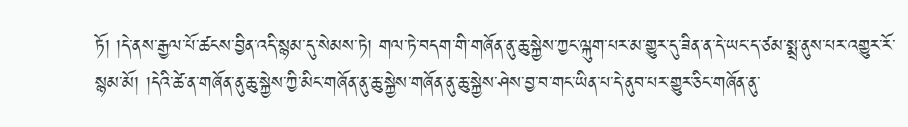ཏོ། །དེ་ནས་རྒྱལ་པོ་ཚངས་བྱིན་འདི་སྙམ་དུ་སེམས་ཏེ། གལ་ཏེ་བདག་གི་གཞོན་ནུ་ཆུ་སྐྱེས་ཀྱང་ལྐུག་པར་མ་གྱུར་དུ་ཟིན་ན་དེ་ཡང་ད་ཙམ་སྨྲ་ནུས་པར་འགྱུར་རོ་སྙམ་མོ། །དེའི་ཚེ་ན་གཞོན་ནུ་ཆུ་སྐྱེས་ཀྱི་མིང་གཞོན་ནུ་ཆུ་སྐྱེས་གཞོན་ནུ་ཆུ་སྐྱེས་ཤེས་བྱ་བ་གང་ཡིན་པ་དེ་ནུབ་པར་གྱུར་ཅིང་གཞོན་ནུ་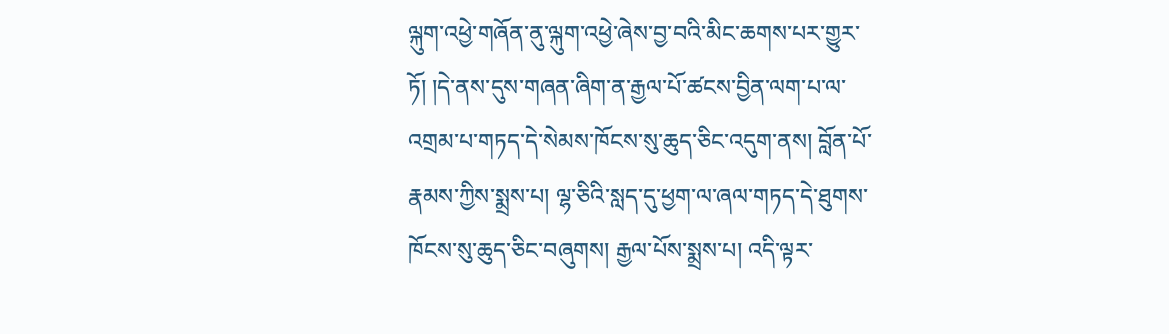ལྐུག་འཕྱེ་གཞོན་ནུ་ལྐུག་འཕྱེ་ཞེས་བྱ་བའི་མིང་ཆགས་པར་གྱུར་ཏོ། །དེ་ནས་དུས་གཞན་ཞིག་ན་རྒྱལ་པོ་ཚངས་བྱིན་ལག་པ་ལ་འགྲམ་པ་གཏད་དེ་སེམས་ཁོངས་སུ་ཆུད་ཅིང་འདུག་ནས། བློན་པོ་རྣམས་ཀྱིས་སྨྲས་པ། ལྷ་ཅིའི་སླད་དུ་ཕྱག་ལ་ཞལ་གཏད་དེ་ཐུགས་ཁོངས་སུ་ཆུད་ཅིང་བཞུགས། རྒྱལ་པོས་སྨྲས་པ། འདི་ལྟར་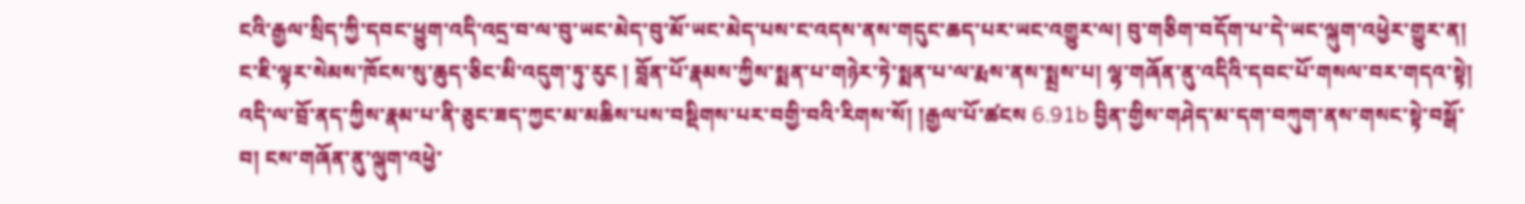ངའི་རྒྱལ་སྲིད་ཀྱི་དབང་ཕྱུག་འདི་འདྲ་བ་ལ་བུ་ཡང་མེད་བུ་མོ་ཡང་མེད་པས་ང་འདས་ནས་གདུང་ཆད་པར་ཡང་འགྱུར་ལ། བུ་གཅིག་བདོག་པ་དེ་ཡང་ལྐུག་འཕྱེར་གྱུར་ན། ང་ཇི་ལྟར་སེམས་ཁོངས་སུ་ཆུད་ཅིང་མི་འདུག་ཏུ་རུང ། བློན་པོ་རྣམས་ཀྱིས་སྨན་པ་གཉེར་ཏེ་སྨན་པ་ལ་རྨས་ནས་སྨྲས་པ། ལྷ་གཞོན་ནུ་འདིའི་དབང་པོ་གསལ་བར་གདའ་སྟེ། འདི་ལ་བྲོ་ནད་ཀྱིས་རྣམ་པ་ནི་ཅུང་ཟད་ཀྱང་མ་མཆིས་པས་བསྡིགས་པར་བགྱི་བའི་རིགས་སོ། །རྒྱལ་པོ་ཚངས 6.91b བྱིན་གྱིས་གཤེད་མ་དག་བཀུག་ནས་གསང་སྟེ་བསྒོ་བ། ངས་གཞོན་ནུ་ལྐུག་འཕྱེ་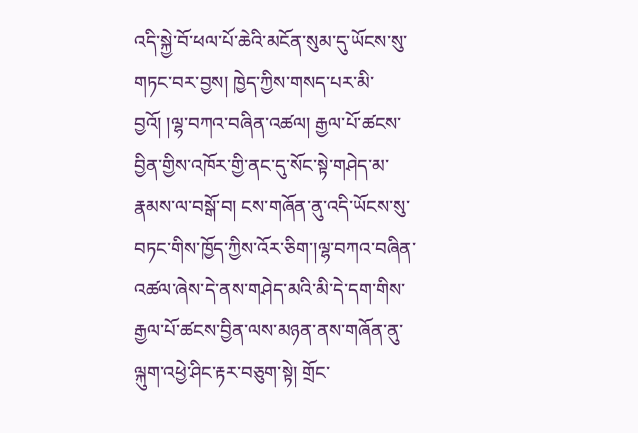འདི་སྐྱེ་བོ་ཕལ་པོ་ཆེའི་མངོན་སུམ་དུ་ཡོངས་སུ་གཏང་བར་བྱས། ཁྱེད་ཀྱིས་གསད་པར་མི་བྱའོ། །ལྷ་བཀའ་བཞིན་འཚལ། རྒྱལ་པོ་ཚངས་བྱིན་གྱིས་འཁོར་གྱི་ནང་དུ་སོང་སྟེ་གཤེད་མ་རྣམས་ལ་བསྒོ་བ། ངས་གཞོན་ནུ་འདི་ཡོངས་སུ་བཏང་གིས་ཁྱོད་ཀྱིས་འོར་ཅིག་།ལྷ་བཀའ་བཞིན་འཚལ་ཞེས་དེ་ནས་གཤེད་མའི་མི་དེ་དག་གིས་རྒྱལ་པོ་ཚངས་བྱིན་ལས་མཉན་ནས་གཞོན་ནུ་ལྐུག་འཕྱེ་ཤིང་རྟར་བཅུག་སྟེ། གྲོང་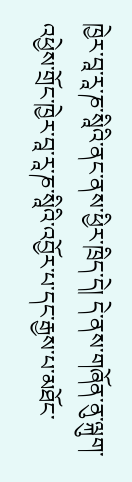ཁྱེར་བཱ་རཱ་ཎ་སཱིའི་ནང་ནས་ཕྱིར་ཁྲིད་དེ། དེ་ནས་གཞོན་ནུ་ལྐུག་འཕྱེས་གྲོང་ཁྱེར་བཱ་རཱ་ཎ་སཱིའི་འབྱོར་པ་དང་རྒྱས་པ་མཐོང་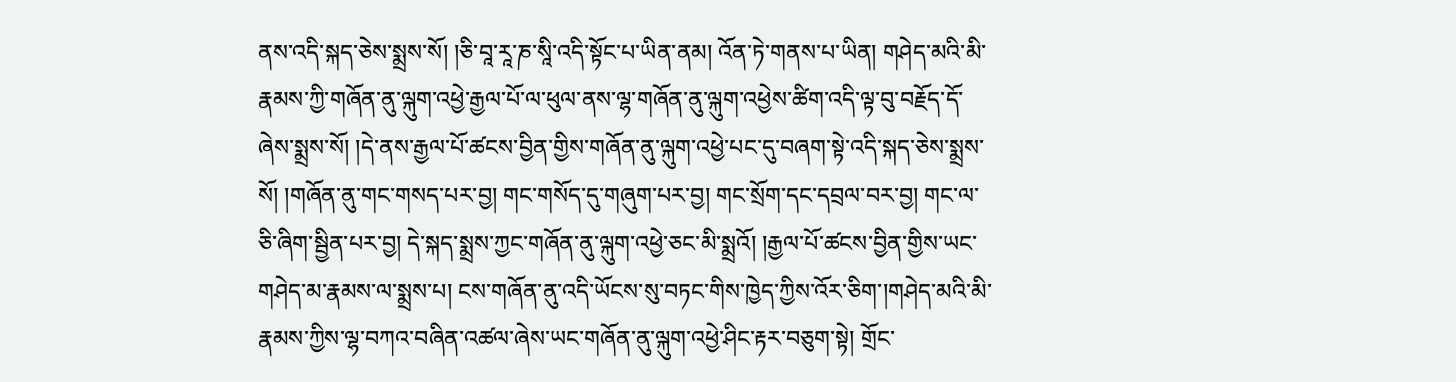ནས་འདི་སྐད་ཅེས་སྨྲས་སོ། །ཅི་བཱ་རཱ་ཎ་སཱི་འདི་སྟོང་པ་ཡིན་ནམ། འོན་ཏེ་གནས་པ་ཡིན། གཤེད་མའི་མི་རྣམས་ཀྱི་གཞོན་ནུ་ལྐུག་འཕྱེ་རྒྱལ་པོ་ལ་ཕུལ་ནས་ལྷ་གཞོན་ནུ་ལྐུག་འཕྱེས་ཚིག་འདི་ལྟ་བུ་བརྗོད་དོ་ཞེས་སྨྲས་སོ། །དེ་ནས་རྒྱལ་པོ་ཚངས་བྱིན་གྱིས་གཞོན་ནུ་ལྐུག་འཕྱེ་པང་དུ་བཞག་སྟེ་འདི་སྐད་ཅེས་སྨྲས་སོ། །གཞོན་ནུ་གང་གསད་པར་བྱ། གང་གསོད་དུ་གཞུག་པར་བྱ། གང་སྲོག་དང་དབྲལ་བར་བྱ། གང་ལ་ཅི་ཞིག་སྦྱིན་པར་བྱ། དེ་སྐད་སྨྲས་ཀྱང་གཞོན་ནུ་ལྐུག་འཕྱེ་ཅང་མི་སྨྲའོ། །རྒྱལ་པོ་ཚངས་བྱིན་གྱིས་ཡང་གཤེད་མ་རྣམས་ལ་སྨྲས་པ། ངས་གཞོན་ནུ་འདི་ཡོངས་སུ་བཏང་གིས་ཁྱེད་ཀྱིས་འོར་ཅིག་།གཤེད་མའི་མི་རྣམས་ཀྱིས་ལྷ་བཀའ་བཞིན་འཚལ་ཞེས་ཡང་གཞོན་ནུ་ལྐུག་འཕྱེ་ཤིང་རྟར་བཅུག་སྟེ། གྲོང་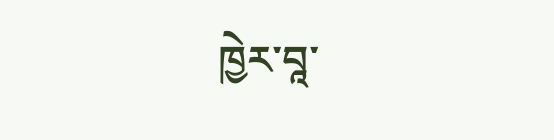ཁྱེར་བཱ་